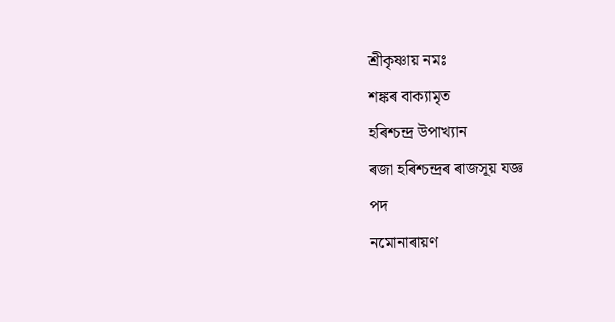শ্রীকৃষ্ণায় নমঃ
শঙ্কৰ বাক্যামৃত
হৰিশ্চন্দ্ৰ উপাখ্যান
ৰজা হৰিশ্চন্দ্ৰৰ ৰাজসূয় যজ্ঞ
পদ
নমোনাৰায়ণ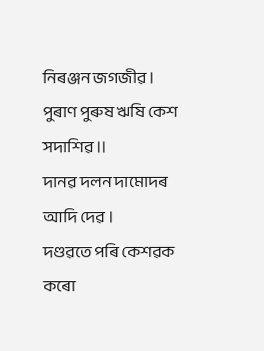নিৰঞ্জন জগজীৱ ।
পুৰাণ পুৰুষ ঋষি কেশ সদাশিৱ ॥
দানৱ দলন দামোদৰ আদি দেৱ ।
দণ্ডৱতে পৰি কেশৱক কৰো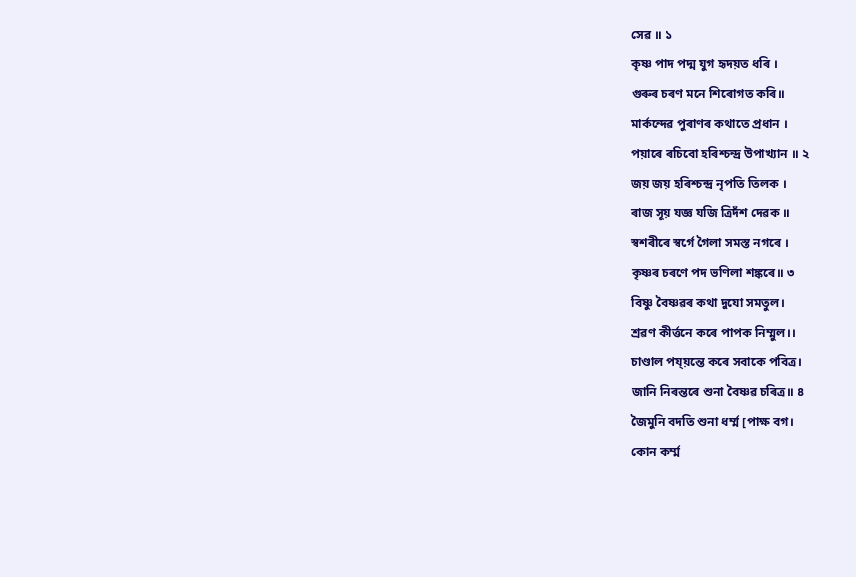সেৱ ॥ ১
কৃষ্ণ পাদ পদ্ম যুগ হৃদয়ত ধৰি ।
গুৰুৰ চৰণ মনে শিৰোগত কৰি॥
মাৰ্কন্দেৱ পুৰাণৰ কথাতে প্ৰধান ।
পয়াৰে ৰচিবো হৰিশ্চন্দ্ৰ উপাখ্যান ॥ ২
জয় জয় হৰিশ্চন্দ্ৰ নৃপতি তিলক ।
ৰাজ সূয় যজ্ঞ যজি ত্ৰিদঁশ দেৱক ॥
স্বশৰীৰে স্বৰ্গে গৈলা সমস্ত নগৰে ।
কৃষ্ণৰ চৰণে পদ ভণিলা শঙ্কৰে॥ ৩
বিষ্ণু বৈষ্ণৱৰ কথা দুযো সমতুল।
শ্ৰৱণ কীৰ্ত্তনে কৰে পাপক নিম্মুল।।
চাণ্ডাল পয্য়ন্তে কৰে সবাকে পবিত্ৰ।
জানি নিৰন্তৰে শুনা বৈষ্ণৱ চৰিত্ৰ॥ ৪
জৈমুনি বদতি শুনা ধৰ্ম্ম [পাক্ষ বগ।
কোন কৰ্ম্ম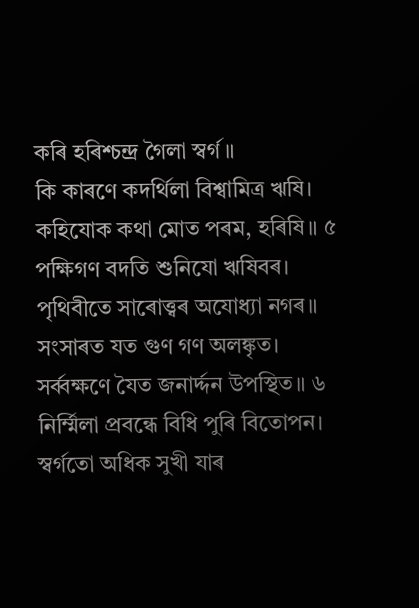কৰি হৰিশ্চন্দ্ৰ গৈলা স্বৰ্গ॥
কি কাৰণে কদৰ্থিলা বিশ্বামিত্ৰ ঋষি।
কহিযোক কথা মোত পৰম, হৰিষি॥ ৫
পক্ষিগণ বদতি শুনিযো ঋষিবৰ।
পৃথিবীতে সাৰোত্ত্বৰ অযোধ্যা নগৰ॥
সংসাৰত যত গুণ গণ অলঙ্কৃত।
সৰ্ব্বক্ষণে যৈত জনাৰ্দ্দন উপস্থিত॥ ৬
নিৰ্ম্মিলা প্ৰবন্ধে বিধি পুৰি বিতোপন।
স্বৰ্গতো অধিক সুখী যাৰ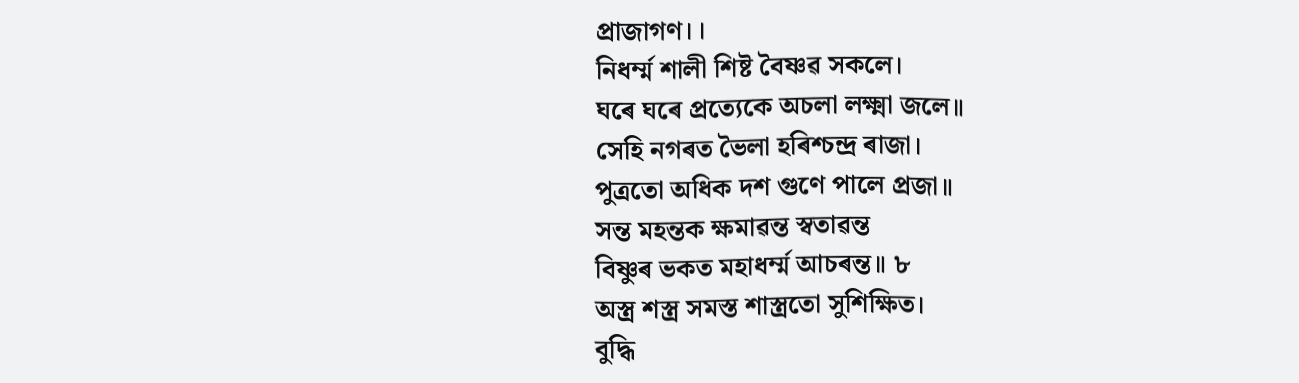প্ৰাজাগণ।।
নিধৰ্ম্ম শালী শিষ্ট বৈষ্ণৱ সকলে।
ঘৰে ঘৰে প্ৰত্যেকে অচলা লক্ষ্মা জলে॥
সেহি নগৰত ভৈলা হৰিশ্চন্দ্ৰ ৰাজা।
পুত্ৰতো অধিক দশ গুণে পালে প্ৰজা॥
সন্ত মহন্তক ক্ষমাৱন্ত স্বতাৱন্ত
বিষ্ণুৰ ভকত মহাধৰ্ম্ম আচৰন্ত॥ ৮
অস্ত্ৰ শস্ত্ৰ সমস্ত শাস্ত্ৰতো সুশিক্ষিত।
বুদ্ধি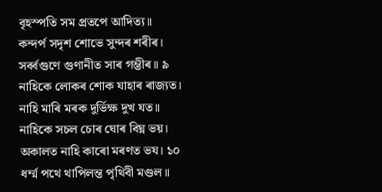বৃহস্পতি সম প্ৰতপে আদিত্য॥
কন্দৰ্প সদৃশ শোভে সুন্দৰ শৰীৰ।
সৰ্ব্বগুণে গুণানীত সাৰ গম্ভীৰ॥ ৯
নাহিকে লোকৰ শোক যাহাৰ ৰাজ্যত।
নাহি মাৰি মৰক দুৰ্ভিক্ষ দুখ যত॥
নাহিকে সচল চোৰ ঘোৰ বিঘ্ন ভয়।
অকালত নাহি কাৰো মৰণত ভয। ১০
ধৰ্ম্ম পথে থাপিলন্ত পৃথিবী মণ্ডল॥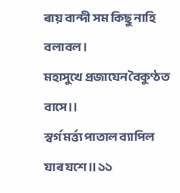ৰায় বান্দী সম কিছু নাহি বলাবল।
মহাসুখে প্ৰজাযেন বৈকুণ্ঠত বাসে।।
স্বৰ্গ মৰ্ত্ত্য পাতাল ব্যাপিল যাৰ যশে॥ ১১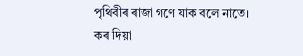পৃথিবীৰ ৰাজা গণে যাক বলে নাতে।
কৰ দিয়া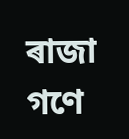ৰাজা গণে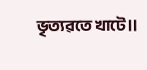ভৃত্যৱতে খাটে॥